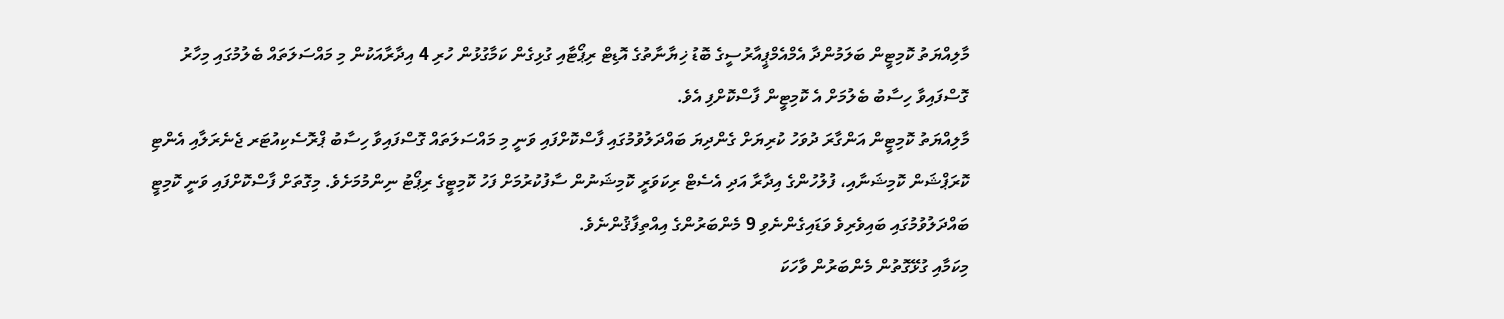މާލިއްޔަތު ކޮމިޓީން ބަލަމުންދާ އެމްއެމްޕީއާރުސީގެ ބޮޑު ޚިޔާނާތުގެ އޮޑިޓް ރިޕޯޓާއި ގުޅިގެން ކަމާގުޅުން ހުރި 4 އިދާރާއަކުން މި މައްސަލަތައް ބެލުމުގައި މިހާރު ގޮސްފައިވާ ހިސާބު ބެލުމަށް އެ ކޮމިޓީން ފާސްކޮށްފި އެވެ.
މާލިއްޔަތު ކޮމިޓީން އަންގާރަ ދުވަހު ކުރިޔަށް ގެންދިޔަ ބައްދަލުވުމުގައި ފާސްކޮށްފައި ވަނީ މި މައްސަލަތައް ގޮސްފައިވާ ހިސާބު ޕްރޮސެކިއުޓަރ ޖެނެރަލާއި އެންޓި ކޮރަޕްޝަން ކޮމިޝަނާއި، ފުލުހުންގެ އިދާރާ އަދި އެސެޓް ރިކަވަރީ ކޮމިޝަނުން ސާފުކުރުމަށް ފަހު ކޮމިޓީގެ ރިޕޯޓު ނިންމުމަށެވެ. މިގޮތަށް ފާސްކޮށްފައި ވަނީ ކޮމިޓީ ބައްދަލުވުމުގައި ބައިވެރިވެ ވަޑައިގެންނެވި 9 މެންބަރުންގެ އިއްތިފާޤުންނެވެ.
މިކަމާއި ގުޅޭގޮތުން މެންބަރުން ވާހަކަ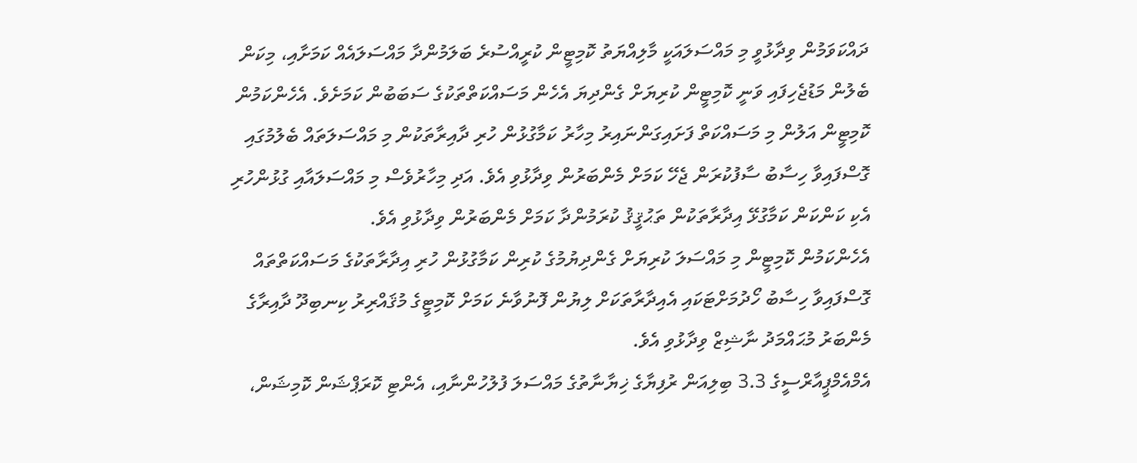ދައްކަވަމުން ވިދާޅުވީ މި މައްސަލައަކީ މާލިއްޔަތު ކޮމިޓީން ކުރީއްސުރެ ބަލަމުންދާ މައްސަލައެއް ކަމަށާއި، މިކަން ބެލުން މަޑުޖެހިފައި ވަނީ ކޮމިޓީން ކުރިޔަށް ގެންދިޔަ އެހެން މަސައްކަތްތަކުގެ ސަބަބުން ކަމަށެވެ. އެހެންކަމުން ކޮމިޓީން އަލުން މި މަސައްކަތް ފަށައިގަންނައިރު މިހާރު ކަމާގުޅުން ހުރި ދާއިރާތަކުން މި މައްސަލަތައް ބެލުމުގައި ގޮސްފައިވާ ހިސާބު ސާފުކުރަން ޖެހޭ ކަމަށް މެންބަރުން ވިދާޅުވި އެވެ. އަދި މިހާރުވެސް މި މައްސަލައާއި ގުޅުންހުރި އެކި ކަންކަން ކަމާގުޅޭ އިދާރާތަކުން ތަޙުޤީޤު ކުރަމުންދާ ކަމަށް މެންބަރުން ވިދާޅުވި އެވެ.
އެހެންކަމުން ކޮމިޓީން މި މައްސަލަ ކުރިޔަށް ގެންދިޔުމުގެ ކުރިން ކަމާގުޅުން ހުރި އިދާރާތަކުގެ މަސައްކަތްތައް ގޮސްފައިވާ ހިސާބު ހޯދުމަށްޓަކައި އެއިދާރާތަކަށް ލިޔުން ފޮނުވާނެ ކަމަށް ކޮމިޓީގެ މުޤައްރިރު ކިނބިދޫ ދާއިރާގެ މެންބަރު މުޙައްމަދު ނާޝިޒް ވިދާޅުވި އެވެ.
އެމްއެމްޕީއާރްސީގެ 3.3 ބިލިއަން ރުފިޔާގެ ޚިޔާނާތުގެ މައްސަލަ ފުލުހުންނާއި، އެންޓި ކޮރަޕްޝަން ކޮމިޝަން،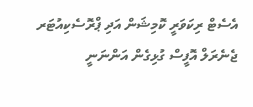އެސެޓް ރިކަވަރީ ކޮމިޝަން އަދި ޕްރޮސެކިއުޓަރ ޖެނެރަލް އޮފީސް ގުޅިގެން އަންނަނީ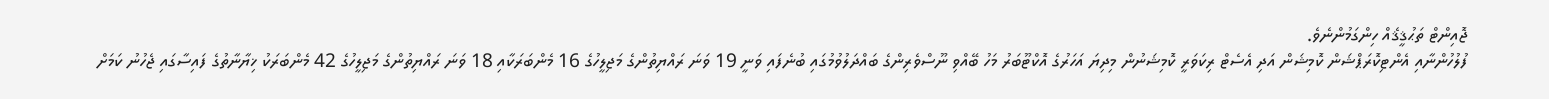ޖޮއިންޓް ތަޙުޤީޤެއް ހިންގަމުންނެވެ.
ފުލުހުންނާއި އެންޓިކޮރަޕްޝަން ކޮމިޝަން އަދި އެސެޓް ރިކަވަރީ ކޮމިޝަނުން މިދިޔަ އަހަރުގެ އޮކްޓޫބަރު މަހު ބޭއްވި ނޫސްވެރިންގެ ބައްދަލުވުމުގައި ބުނެފައި ވަނީ 19 ވަނަ ރައްޔިތުންގެ މަޖިލީހުގެ 16 މެންބަރަކާއި 18 ވަނަ ރައްޔިތުންގެ މަޖިލީހުގެ 42 މެންބަރަކު ޚިޔާނާތުގެ ފައިސާގައި ޖެހުނު ކަމަށް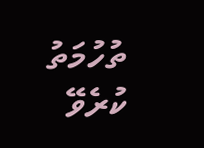ތުހުމަތު ކުރެވޭ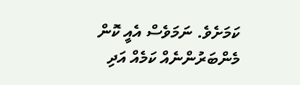ކަމަށެވެ. ނަމަވެސް އެއީ ކޮން މެންބަރުންނެއް ކަމެއް އަދި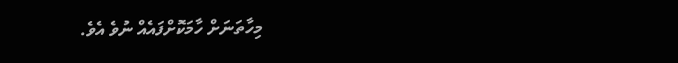މިހާތަނަށް ހާމަކޮށްފައެއް ނުވެ އެވެ.